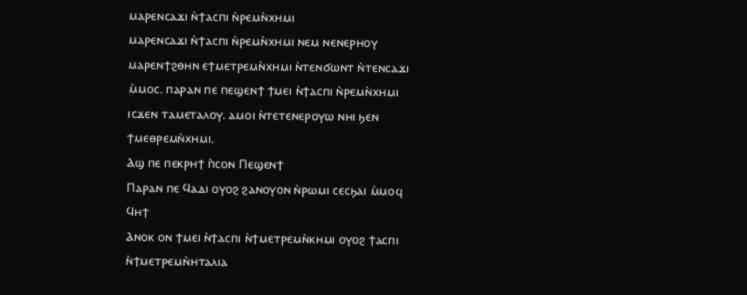ⲙⲁⲣⲉⲛⲥⲁϫⲓ ⲛ̀ϯⲁⲥⲡⲓ ⲛ̀ⲣⲉⲙⲛ̀ⲭⲏⲙⲓ
ⲙⲁⲣⲉⲛⲥⲁϫⲓ ⲛ̀ϯⲁⲥⲡⲓ ⲛ̀ⲣⲉⲙⲛ̀ⲭⲏⲙⲓ ⲛⲉⲙ ⲛⲉⲛⲉⲣⲏⲟⲩ ⲙⲁⲣⲉⲛϯϩⲑⲏⲛ ⲉϯⲙⲉⲧⲣⲉⲙⲛ̀ⲭⲏⲙⲓ ⲛ̀ⲧⲉⲛϭⲱⲛⲧ ⲛ̀ⲧⲉⲛⲥⲁϫⲓ ⲙ̀ⲙⲟⲥ. ⲡⲁⲣⲁⲛ ⲡⲉ ⲡⲉϣⲉⲛϯ ϯⲙⲉⲓ ⲛ̀ϯⲁⲥⲡⲓ ⲛ̀ⲣⲉⲙⲛ̀ⲭⲏⲙⲓ ⲓⲥϫⲉⲛ ⲧⲁⲙⲉⲧⲁⲗⲟⲩ. ⲁⲙⲟⲓ ⲛ̀ⲧⲉⲧⲉⲛⲉⲣⲟⲩⲱ ⲛⲏⲓ ϧⲉⲛ ϯⲙⲉⲑⲣⲉⲙⲛ̀ⲭⲏⲙⲓ.
Ⲁϣ ⲡⲉ ⲡⲉⲕⲣⲏϯ ⲡ̀ⲥⲟⲛ Ⲡⲉϣⲉⲛϯ
Ⲡⲁⲣⲁⲛ ⲡⲉ Ϥⲁⲇⲓ ⲟⲩⲟϩ ϩⲁⲛⲟⲩⲟⲛ ⲛ̀ⲣⲱⲙⲓ ⲥⲉⲥϧⲁⲓ ⲙ̀ⲙⲟϥ Ϥⲏϯ
Ⲁⲛⲟⲕ ⲟⲛ ϯⲙⲉⲓ ⲛ̀ϯⲁⲥⲡⲓ ⲛ̀ϯⲙⲉⲧⲣⲉⲙⲛ̀ⲕⲏⲙⲓ ⲟⲩⲟϩ ϯⲁⲥⲡⲓ ⲛ̀ϯⲙⲉⲧⲣⲉⲙⲛ̀ⲏⲧⲁⲗⲓⲁ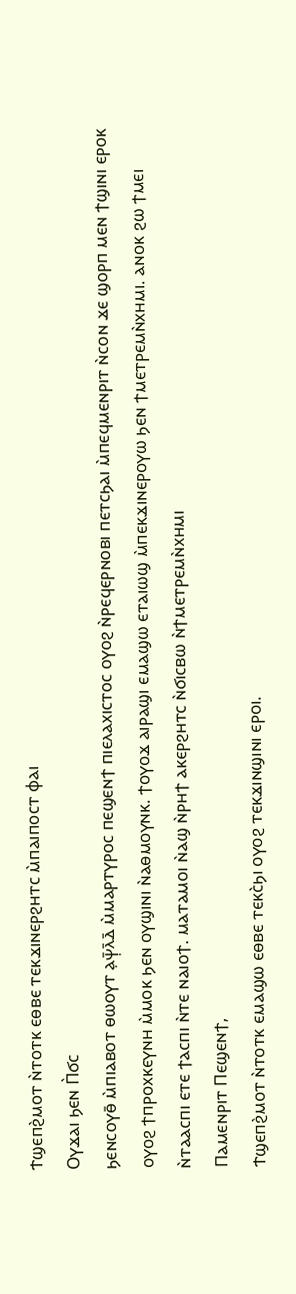Ϯϣⲉⲡϩ̀ⲙⲟⲧ ⲛ̀ⲧⲟⲧⲕ ⲉⲑⲃⲉ ⲧⲉⲕϫⲓⲛⲉⲣϩⲏⲧⲥ ⲙ̀ⲡⲁⲓⲡⲟⲥⲧ ⲫⲁⲓ
Ⲟⲩϫⲁⲓ ϧⲉⲛ Ⲡ̀ϭⲥ
ϧⲉⲛⲥⲟⲩⲑ̄ ⲙ̀ⲡⲓⲁⲃⲟⲧ ⲑⲱⲟⲩⲧ ⲁ̣ⲯ̣̄ⲗ̄ⲇ̄ ⲙ̀ⲙⲁⲣⲧⲩⲣⲟⲥ ⲡⲉϣⲉⲛϯ ⲡⲓⲉⲗⲁⲭⲓⲥⲧⲟⲥ ⲟⲩⲟϩ ⲛ̀ⲣⲉϥⲉⲣⲛⲟⲃⲓ ⲡⲉⲧⲥϧⲁⲓ ⲙ̀ⲡⲉϥⲙⲉⲛⲣⲓⲧ ⲛ̀ⲥⲟⲛ ϫⲉ ϣⲟⲣⲡ ⲙⲉⲛ ϯϣⲓⲛⲓ ⲉⲣⲟⲕ ⲟⲩⲟϩ ϯⲡⲣⲟⲭⲕⲉⲩⲛⲏ ⲙ̀ⲙⲟⲕ ϧⲉⲛ ⲟⲩϣⲓⲛⲓ ⲛ̀ⲁⲑⲙⲟⲩⲛⲕ. ϯⲟⲩⲟϫ ⲁⲓⲣⲁϣⲓ ⲉⲙⲁϣⲱ ⲉⲧⲁⲓⲱϣ ⲙ̀ⲡⲉⲕϫⲓⲛⲉⲣⲟⲩⲱ ϧⲉⲛ ϯⲙⲉⲧⲣⲉⲙⲛ̀ⲭⲏⲙⲓ. ⲁⲛⲟⲕ ϩⲱ ϯⲙⲉⲓ ⲛ̀ⲧⲁⲁⲥⲡⲓ ⲉⲧⲉ ϯⲁⲥⲡⲓ ⲛ̀ⲧⲉ ⲛⲁⲓⲟϯ. ⲙⲁⲧⲁⲙⲟⲓ ⲛ̀ⲁϣ ⲛ̀ⲣⲏϯ ⲁⲕⲉⲣϩⲏⲧⲥ ⲛ̀ϭⲓⲥⲃⲱ ⲛ̀ϯⲙⲉⲧⲣⲉⲙⲛ̀ⲭⲏⲙⲓ
Ⲡⲁⲙⲉⲛⲣⲓⲧ Ⲡⲉϣⲉⲛϯ,
Ϯϣⲉⲡϩ̀ⲙⲟⲧ ⲛ̀ⲧⲟⲧⲕ ⲉⲙⲁϣⲱ ⲉⲑⲃⲉ ⲧⲉⲕⲥ̀ϧⲓ ⲟⲩⲟϩ ⲧⲉⲕϫⲓⲛϣⲓⲛⲓ ⲉⲣⲟⲓ.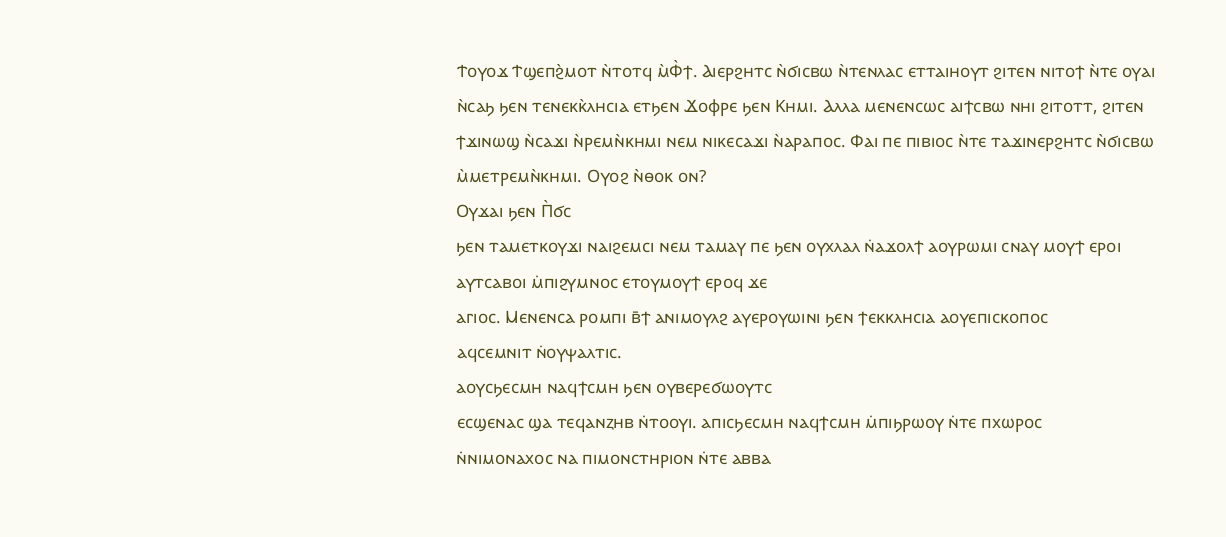Ϯⲟⲩⲟϫ Ϯϣⲉⲡϩ̀ⲙⲟⲧ ⲛ̀ⲧⲟⲧϥ ⲙ̀Ⲫ̀ϯ. Ⲁⲓⲉⲣϩⲏⲧⲥ ⲛ̀ϭⲓⲥⲃⲱ ⲛ̀ⲧⲉⲛⲗⲁⲥ ⲉⲧⲧⲁⲓⲏⲟⲩⲧ ϩⲓⲧⲉⲛ ⲛⲓⲧⲟϯ ⲛ̀ⲧⲉ ⲟⲩⲁⲓ ⲛ̀ⲥⲁϧ ϧⲉⲛ ⲧⲉⲛⲉⲕⲕ̀ⲗⲏⲥⲓⲁ ⲉⲧϧⲉⲛ Ϫⲟⲫⲣⲉ ϧⲉⲛ Ⲕⲏⲙⲓ. Ⲁⲗⲗⲁ ⲙⲉⲛⲉⲛⲥⲱⲥ ⲁⲓϯⲥⲃⲱ ⲛⲏⲓ ϩⲓⲧⲟⲧⲧ, ϩⲓⲧⲉⲛ ϯϫⲓⲛⲱϣ ⲛ̀ⲥⲁϫⲓ ⲛ̀ⲣⲉⲙⲛ̀ⲕⲏⲙⲓ ⲛⲉⲙ ⲛⲓⲕⲉⲥⲁϫⲓ ⲛ̀ⲁⲣⲁⲡⲟⲥ. Ⲫⲁⲓ ⲡⲉ ⲡⲓⲃⲓⲟⲥ ⲛ̀ⲧⲉ ⲧⲁϫⲓⲛⲉⲣϩⲏⲧⲥ ⲛ̀ϭⲓⲥⲃⲱ ⲙ̀ⲙⲉⲧⲣⲉⲙⲛ̀ⲕⲏⲙⲓ. Ⲟⲩⲟϩ ⲛ̀ⲑⲟⲕ ⲟⲛ?
Ⲟⲩϫⲁⲓ ϧⲉⲛ Ⲡ̀ϭⲥ
ϧⲉⲛ ⲧⲁⲙⲉⲧⲕⲟⲩϫⲓ ⲛⲁⲓϩⲉⲙⲥⲓ ⲛⲉⲙ ⲧⲁⲙⲁⲩ ⲡⲉ ϧⲉⲛ ⲟⲩⲭⲗⲁⲗ ⲛ̇ⲁϫⲟⲗϯ ⲁⲟⲩⲣⲱⲙⲓ ⲥⲛⲁⲩ ⲙⲟⲩϯ ⲉⲣⲟⲓ ⲁⲩⲧⲥⲁⲃⲟⲓ ⲙ̇ⲡⲓϩⲩⲙⲛⲟⲥ ⲉⲧⲟⲩⲙⲟⲩϯ ⲉⲣⲟϥ ϫⲉ
ⲁⲅⲓⲟⲥ. Ⲙⲉⲛⲉⲛⲥⲁ ⲣⲟⲙⲡⲓ ⲃ̄ϯ ⲁⲛⲓⲙⲟⲩⲗϩ ⲁⲩⲉⲣⲟⲩⲱⲓⲛⲓ ϧⲉⲛ ϯⲉⲕⲕⲗⲏⲥⲓⲁ ⲁⲟⲩⲉⲡⲓⲥⲕⲟⲡⲟⲥ
ⲁϥⲥⲉⲙⲛⲓⲧ ⲛ̇ⲟⲩⲯⲁⲗⲧⲓⲥ.
ⲁⲟⲩⲥϧⲉⲥⲙⲏ ⲛⲁϥϯⲥⲙⲏ ϧⲉⲛ ⲟⲩⲃⲉⲣⲉϭⲱⲟⲩⲧⲥ
ⲉⲥϣⲉⲛⲁⲥ ϣⲁ ⲧⲉϥⲁⲛⲍⲏⲃ ⲛ̇ⲧⲟⲟⲩⲓ. ⲁⲡⲓⲥϧⲉⲥⲙⲏ ⲛⲁϥϯⲥⲙⲏ ⲙ̇ⲡⲓϧⲣⲱⲟⲩ ⲛ̇ⲧⲉ ⲡⲭⲱⲣⲟⲥ
ⲛ̇ⲛⲓⲙⲟⲛⲁⲭⲟⲥ ⲛⲁ ⲡⲓⲙⲟⲛⲥⲧⲏⲣⲓⲟⲛ ⲛ̇ⲧⲉ ⲁⲃⲃⲁ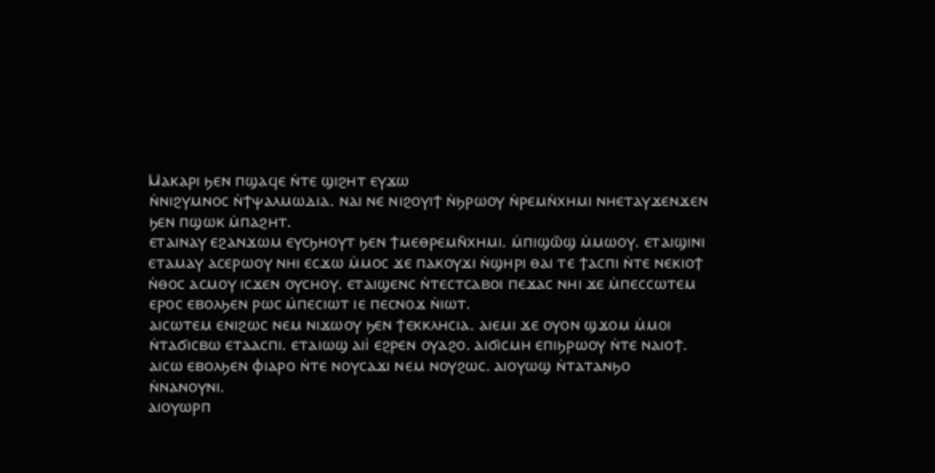Ⲙⲁⲕⲁⲣⲓ ϧⲉⲛ ⲡϣⲁϥⲉ ⲛ̇ⲧⲉ ϣⲓϩⲏⲧ ⲉⲩϫⲱ
ⲛ̇ⲛⲓϩⲩⲙⲛⲟⲥ ⲛ̇ϯⲯⲁⲗⲙⲱⲇⲓⲁ. ⲛⲁⲓ ⲛⲉ ⲛⲓϩⲟⲩⲓϯ ⲛ̇ϧⲣⲱⲟⲩ ⲛ̇ⲣⲉⲙⲛ̇ⲭⲏⲙⲓ ⲛⲏⲉⲧⲁⲩϫⲉⲛϫⲉⲛ
ϧⲉⲛ ⲡϣⲱⲕ ⲙ̇ⲡⲁϩⲏⲧ.
ⲉⲧⲁⲓⲛⲁⲩ ⲉϩⲁⲛϫⲱⲙ ⲉⲩⲥϧⲏⲟⲩⲧ ϧⲉⲛ ϯⲙⲉⲑⲣⲉⲙⲛ̄ⲭⲏⲙⲓ. ⲙ̇ⲡⲓϣⲱ̄ϣ ⲙ̇ⲙⲱⲟⲩ. ⲉⲧⲁⲓϣⲓⲛⲓ
ⲉⲧⲁⲙⲁⲩ ⲁⲥⲉⲣⲱⲟⲩ ⲛⲏⲓ ⲉⲥϫⲱ ⲙ̇ⲙⲟⲥ ϫⲉ ⲡⲁⲕⲟⲩϫⲓ ⲛ̇ϣⲏⲣⲓ ⲑⲁⲓ ⲧⲉ ϯⲁⲥⲡⲓ ⲛ̇ⲧⲉ ⲛⲉⲕⲓⲟϯ
ⲛ̇ⲑⲟⲥ ⲁⲥⲙⲟⲩ ⲓⲥϫⲉⲛ ⲟⲩⲥⲏⲟⲩ. ⲉⲧⲁⲓϣⲉⲛⲥ ⲛ̇ⲧⲉⲥⲧⲥⲁⲃⲟⲓ ⲡⲉϫⲁⲥ ⲛⲏⲓ ϫⲉ ⲙ̇ⲡⲉⲥⲥⲱⲧⲉⲙ
ⲉⲣⲟⲥ ⲉⲃⲟⲗϧⲉⲛ ⲣⲱⲥ ⲙ̇ⲡⲉⲥⲓⲱⲧ ⲓⲉ ⲡⲉⲥⲛⲟϫ ⲛ̇ⲓⲱⲧ.
ⲁⲓⲥⲱⲧⲉⲙ ⲉⲛⲓϩⲱⲥ ⲛⲉⲙ ⲛⲓϫⲱⲟⲩ ϧⲉⲛ ϯⲉⲕⲕⲗⲏⲥⲓⲁ. ⲁⲓⲉⲙⲓ ϫⲉ ⲟⲩⲟⲛ ϣϫⲟⲙ ⲙ̇ⲙⲟⲓ
ⲛ̇ⲧⲁϭⲓⲥⲃⲱ ⲉⲧⲁⲁⲥⲡⲓ. ⲉⲧⲁⲓⲱϣ ⲁⲓⲓ̇ ⲉϩⲣⲉⲛ ⲟⲩⲁϩⲟ. ⲁⲓϭⲓⲥⲙⲏ ⲉⲡⲓϧⲣⲱⲟⲩ ⲛ̇ⲧⲉ ⲛⲁⲓⲟϯ.
ⲁⲓⲥⲱ ⲉⲃⲟⲗϧⲉⲛ ⲫⲓⲁⲣⲟ ⲛ̇ⲧⲉ ⲛⲟⲩⲥⲁϫⲓ ⲛⲉⲙ ⲛⲟⲩϩⲱⲥ. ⲁⲓⲟⲩⲱϣ ⲛ̇ⲧⲁⲧⲁⲛϧⲟ ⲛ̇ⲛⲁⲛⲟⲩⲛⲓ.
ⲁⲓⲟⲩⲱⲣⲡ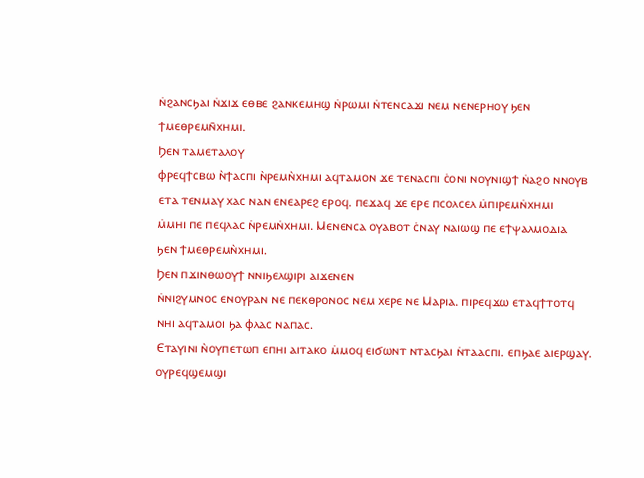ⲛ̇ϩⲁⲛⲥϧⲁⲓ ⲛ̇ϫⲓϫ ⲉⲑⲃⲉ ϩⲁⲛⲕⲉⲙⲏϣ ⲛ̇ⲣⲱⲙⲓ ⲛ̇ⲧⲉⲛⲥⲁϫⲓ ⲛⲉⲙ ⲛⲉⲛⲉⲣⲏⲟⲩ ϧⲉⲛ
ϯⲙⲉⲑⲣⲉⲙⲛ̄ⲭⲏⲙⲓ.
Ϧⲉⲛ ⲧⲁⲙⲉⲧⲁⲗⲟⲩ
ⲫⲣⲉϥϯⲥⲃⲱ ⲛ̀ϯⲁⲥⲡⲓ ⲛ̀ⲣⲉⲙⲛ̀ⲭⲏⲙⲓ ⲁϥⲧⲁⲙⲟⲛ ϫⲉ ⲧⲉⲛⲁⲥⲡⲓ ⲥ̇ⲟⲛⲓ ⲛⲟⲩⲛⲓϣϯ ⲛ̇ⲁϩⲟ ⲛⲛⲟⲩⲃ
ⲉⲧⲁ ⲧⲉⲛⲙⲁⲩ ⲭⲁⲥ ⲛⲁⲛ ⲉⲛⲉⲁⲣⲉϩ ⲉⲣⲟϥ. ⲡⲉϫⲁϥ ϫⲉ ⲉⲣⲉ ⲡⲥⲟⲗⲥⲉⲗ ⲙ̇ⲡⲓⲣⲉⲙⲛ̇ⲭⲏⲙⲓ
ⲙ̇ⲙⲏⲓ ⲡⲉ ⲡⲉϥⲗⲁⲥ ⲛ̇ⲣⲉⲙⲛ̇ⲭⲏⲙⲓ. Ⲙⲉⲛⲉⲛⲥⲁ ⲟⲩⲁⲃⲟⲧ ⲥ̇ⲛⲁⲩ ⲛⲁⲓⲱϣ ⲡⲉ ⲉϯⲯⲁⲗⲙⲟⲇⲓⲁ
ϧⲉⲛ ϯⲙⲉⲑⲣⲉⲙⲛ̀ⲭⲏⲙⲓ.
Ϧⲉⲛ ⲡϫⲓⲛⲑⲱⲟⲩϯ ⲛⲛⲓϧⲉⲗϣⲓⲣⲓ ⲁⲓϫⲉⲛⲉⲛ
ⲛ̇ⲛⲓϩⲩⲙⲛⲟⲥ ⲉⲛⲟⲩⲣⲁⲛ ⲛⲉ ⲡⲉⲕⲑⲣⲟⲛⲟⲥ ⲛⲉⲙ ⲭⲉⲣⲉ ⲛⲉ Ⲙⲁⲣⲓⲁ. ⲡⲓⲣⲉϥϫⲱ ⲉⲧⲁϥϯⲧⲟⲧϥ
ⲛⲏⲓ ⲁϥⲧⲁⲙⲟⲓ ϧⲁ ⲫⲗⲁⲥ ⲛⲁⲡⲁⲥ.
Ⲉⲧⲁⲩⲓⲛⲓ ⲛ̀ⲟⲩⲡⲉⲧⲱⲡ ⲉⲡⲏⲓ ⲁⲓⲧⲁⲕⲟ ⲙ̇ⲙⲟϥ ⲉⲓϭⲱⲛⲧ ⲛⲧⲁⲥϧⲁⲓ ⲛ̇ⲧⲁⲁⲥⲡⲓ. ⲉⲡϧⲁⲉ ⲁⲓⲉⲣϣⲁⲩ. ⲟⲩⲣⲉϥϣⲉⲙϣⲓ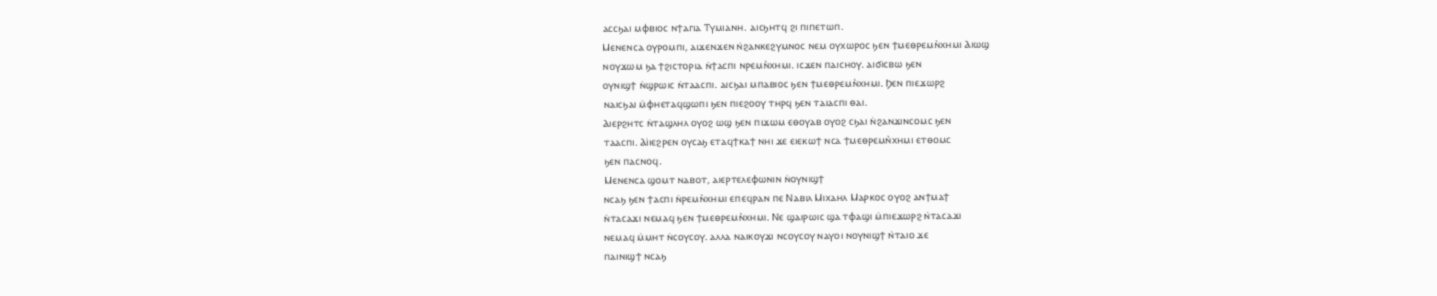ⲁⲥⲥϧⲁⲓ ⲙⲫⲃⲓⲟⲥ ⲛϯⲁⲅⲓⲁ Ⲧⲩⲙⲓⲁⲛⲏ. ⲁⲓⲥϧⲏⲧϥ ϩⲓ ⲡⲓⲡⲉⲧⲱⲡ.
Ⲙⲉⲛⲉⲛⲥⲁ ⲟⲩⲣⲟⲙⲡⲓ, ⲁⲓϫⲉⲛϫⲉⲛ ⲛ̇ϩⲁⲛⲕⲉϩⲩⲙⲛⲟⲥ ⲛⲉⲙ ⲟⲩⲭⲱⲣⲟⲥ ϧⲉⲛ ϯⲙⲉⲑⲣⲉⲙⲛ̀ⲭⲏⲙⲓ Ⲁⲓⲱϣ
ⲛⲟⲩϫⲱⲙ ϧⲁ ϯϩⲓⲥⲧⲟⲣⲓⲁ ⲛ̇ϯⲁⲥⲡⲓ ⲛⲣⲉⲙⲛ̀ⲭⲏⲙⲓ. ⲓⲥϫⲉⲛ ⲡⲁⲓⲥⲏⲟⲩ. ⲁⲓϭⲓⲥⲃⲱ ϧⲉⲛ
ⲟⲩⲛⲓϣϯ ⲛ̇ϣⲣⲱⲓⲥ ⲛ̇ⲧⲁⲁⲥⲡⲓ. ⲁⲓⲥϧⲁⲓ ⲙⲡⲁⲃⲓⲟⲥ ϧⲉⲛ ϯⲙⲉⲑⲣⲉⲙⲛ̀ⲭⲏⲙⲓ. Ϧⲉⲛ ⲡⲓⲉϫⲱⲣϩ
ⲛⲁⲓⲥϧⲁⲓ ⲙ̇ⲫⲏⲉⲧⲁϥϣⲱⲡⲓ ϧⲉⲛ ⲡⲓⲉϩⲟⲟⲩ ⲧⲏⲣϥ ϧⲉⲛ ⲧⲁⲓⲁⲥⲡⲓ ⲑⲁⲓ.
Ⲁⲓⲉⲣϩⲏⲧⲥ ⲛ̇ⲧⲁϣⲗⲏⲗ ⲟⲩⲟϩ ⲱϣ ϧⲉⲛ ⲡⲓϫⲱⲙ ⲉⲑⲟⲩⲁⲃ ⲟⲩⲟϩ ⲥϧⲁⲓ ⲛ̇ϩⲁⲛϫⲓⲛⲥⲟⲙⲥ ϧⲉⲛ
ⲧⲁⲁⲥⲡⲓ. Ⲁⲓ̇ⲓⲉϩⲣⲉⲛ ⲟⲩⲥⲁϧ ⲉⲧⲁϥϯⲕⲁϯ ⲛⲏⲓ ϫⲉ ⲉⲓⲉⲕⲱϯ ⲛⲥⲁ ϯⲙⲉⲑⲣⲉⲙⲛ̀ⲭⲏⲙⲓ ⲉⲧⲑⲟⲙⲥ
ϧⲉⲛ ⲡⲁⲥⲛⲟϥ.
Ⲙⲉⲛⲉⲛⲥⲁ ϣⲟⲙⲧ ⲛⲁⲃⲟⲧ, ⲁⲓⲉⲣⲧⲉⲗⲉⲫⲱⲛⲓⲛ ⲛ̇ⲟⲩⲛⲓϣϯ
ⲛⲥⲁϧ ϧⲉⲛ ϯⲁⲥⲡⲓ ⲛ̇ⲣⲉⲙⲛ̀ⲭⲏⲙⲓ ⲉⲡⲉϥⲣⲁⲛ ⲡⲉ Ⲛⲁⲃⲓⲗ Ⲙⲓⲭⲁⲏⲗ Ⲙⲁⲣⲕⲟⲥ ⲟⲩⲟϩ ⲁⲛϯⲙⲁϯ
ⲛ̇ⲧⲁⲥⲁϫⲓ ⲛⲉⲙⲁϥ ϧⲉⲛ ϯⲙⲉⲑⲣⲉⲙⲛ̀ⲭⲏⲙⲓ. Ⲛⲉ ϣⲁⲓⲣⲱⲓⲥ ϣⲁ ⲧⲫⲁϣⲓ ⲙ̇ⲡⲓⲉϫⲱⲣϩ ⲛ̇ⲧⲁⲥⲁϫⲓ
ⲛⲉⲙⲁϥ ⲙ̇ⲙⲏⲧ ⲛ̇ⲥⲟⲩⲥⲟⲩ. ⲁⲗⲗⲁ ⲛⲁⲓⲕⲟⲩϫⲓ ⲛⲥⲟⲩⲥⲟⲩ ⲛⲁⲩⲟⲓ ⲛⲟⲩⲛⲓϣϯ ⲛ̇ⲧⲁⲓⲟ ϫⲉ
ⲡⲁⲓⲛⲓϣϯ ⲛⲥⲁϧ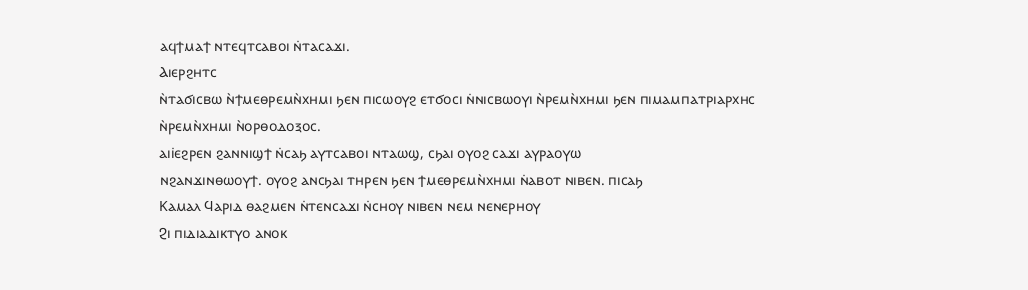ⲁϥϯⲙⲁϯ ⲛⲧⲉϥⲧⲥⲁⲃⲟⲓ ⲛ̇ⲧⲁⲥⲁϫⲓ.
Ⲁⲓⲉⲣϩⲏⲧⲥ
ⲛ̀ⲧⲁϭⲓⲥⲃⲱ ⲛ̀ϯⲙⲉⲑⲣⲉⲙⲛ̀ⲭⲏⲙⲓ ϧⲉⲛ ⲡⲓⲥⲱⲟⲩϩ ⲉⲧϭⲟⲥⲓ ⲛ̇ⲛⲓⲥⲃⲱⲟⲩⲓ ⲛ̀ⲣⲉⲙⲛ̀ⲭⲏⲙⲓ ϧⲉⲛ ⲡⲓⲙⲁⲙⲡⲁⲧⲣⲓⲁⲣⲭⲏⲥ ⲛ̀ⲣⲉⲙⲛ̀ⲭⲏⲙⲓ ⲛ̀ⲟⲣⲑⲟⲇⲟⲝⲟⲥ.
ⲁⲓⲓ̇ⲉϩⲣⲉⲛ ϩⲁⲛⲛⲓϣϯ ⲛ̇ⲥⲁϧ ⲁⲩⲧⲥⲁⲃⲟⲓ ⲛⲧⲁⲱϣ, ⲥϧⲁⲓ ⲟⲩⲟϩ ⲥⲁϫⲓ ⲁⲩⲣⲁⲟⲩⲱ
ⲛϩⲁⲛϫⲓⲛⲑⲱⲟⲩϯ. ⲟⲩⲟϩ ⲁⲛⲥϧⲁⲓ ⲧⲏⲣⲉⲛ ϧⲉⲛ ϯⲙⲉⲑⲣⲉⲙⲛ̀ⲭⲏⲙⲓ ⲛ̇ⲁⲃⲟⲧ ⲛⲓⲃⲉⲛ. ⲡⲓⲥⲁϧ
Ⲕⲁⲙⲁⲗ Ϥⲁⲣⲓⲇ ⲑⲁϩⲙⲉⲛ ⲛ̇ⲧⲉⲛⲥⲁϫⲓ ⲛ̇ⲥⲏⲟⲩ ⲛⲓⲃⲉⲛ ⲛⲉⲙ ⲛⲉⲛⲉⲣⲏⲟⲩ
Ϩⲓ ⲡⲓⲇⲓⲁⲇⲓⲕⲧⲩⲟ ⲁⲛⲟⲕ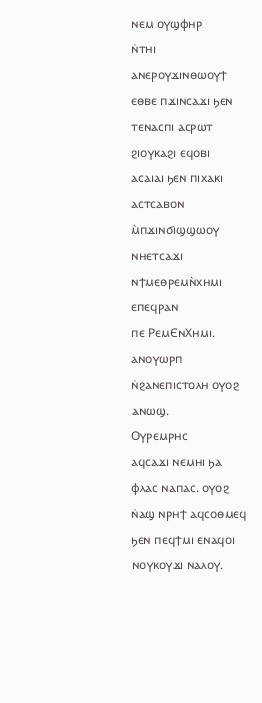ⲛⲉⲙ ⲟⲩϣⲫⲏⲣ
ⲛ̇ⲧⲏⲓ ⲁⲛⲉⲣⲟⲩϫⲓⲛⲑⲱⲟⲩϯ ⲉⲑⲃⲉ ⲡϫⲓⲛⲥⲁϫⲓ ϧⲉⲛ ⲧⲉⲛⲁⲥⲡⲓ ⲁⲥⲣⲱⲧ ϩⲓⲟⲩⲕⲁϩⲓ ⲉϥⲟⲃⲓ
ⲁⲥⲁⲓⲁⲓ ϧⲉⲛ ⲡⲓⲭⲁⲕⲓ ⲁⲥⲧⲥⲁⲃⲟⲛ ⲙ̀ⲡϫⲓⲛϭⲓϣϣⲱⲟⲩ ⲛⲏⲉⲧⲥⲁϫⲓ ⲛϯⲙⲉⲑⲣⲉⲙⲛ̀ⲭⲏⲙⲓ ⲉⲡⲉϥⲣⲁⲛ
ⲡⲉ ⲢⲉⲙⲈⲛⲬⲏⲙⲓ. ⲁⲛⲟⲩⲱⲣⲡ ⲛ̇ϩⲁⲛⲉⲡⲓⲥⲧⲟⲗⲏ ⲟⲩⲟϩ ⲁⲛⲱϣ.
Ⲟⲩⲣⲉⲙⲣⲏⲥ
ⲁϥⲥⲁϫⲓ ⲛⲉⲙⲏⲓ ϧⲁ ⲫⲗⲁⲥ ⲛⲁⲡⲁⲥ. ⲟⲩⲟϩ ⲛ̇ⲁϣ ⲛⲣⲏϯ ⲁϥⲥⲟⲑⲙⲉϥ ϧⲉⲛ ⲡⲉϥϯⲙⲓ ⲉⲛⲁϥⲟⲓ
ⲛⲟⲩⲕⲟⲩϫⲓ ⲛⲁⲗⲟⲩ.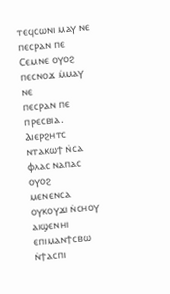ⲧⲉϥⲥⲱⲛⲓ ⲙⲁⲩ ⲛⲉ ⲡⲉⲥⲣⲁⲛ ⲡⲉ Ⲥⲉⲙⲛⲉ ⲟⲩⲟϩ ⲡⲉⲥⲛⲟϫ ⲙ̇ⲙⲁⲩ ⲛⲉ
ⲡⲉⲥⲣⲁⲛ ⲡⲉ ⲡⲣⲉⲥⲃⲓⲁ.
Ⲁⲓⲉⲣϩⲏⲧⲥ ⲛⲧⲁⲕⲱϯ ⲛ̇ⲥⲁ ⲫⲗⲁⲥ ⲛⲁⲡⲁⲥ ⲟⲩⲟϩ
ⲙⲉⲛⲉⲛⲥⲁ ⲟⲩⲕⲟⲩϫⲓ ⲛ̇ⲥⲏⲟⲩ ⲁⲓϣⲉⲛⲏⲓ ⲉⲡⲓⲙⲁⲛϯⲥⲃⲱ ⲛ̇ϯⲁⲥⲡⲓ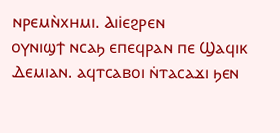ⲛⲣⲉⲙⲛ̀ⲭⲏⲙⲓ. Ⲁⲓⲓ̇ⲉϩⲣⲉⲛ
ⲟⲩⲛⲓϣϯ ⲛⲥⲁϧ ⲉⲡⲉϥⲣⲁⲛ ⲡⲉ Ϣⲁϥⲓⲕ Ⲇⲉⲙⲓⲁⲛ. ⲁϥⲧⲥⲁⲃⲟⲓ ⲛ̇ⲧⲁⲥⲁϫⲓ ϧⲉⲛ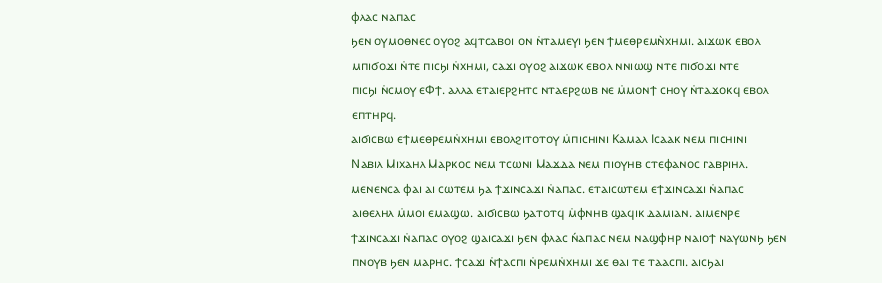ⲫⲗⲁⲥ ⲛⲁⲡⲁⲥ
ϧⲉⲛ ⲟⲩⲙⲟⲑⲛⲉⲥ ⲟⲩⲟϩ ⲁϥⲧⲥⲁⲃⲟⲓ ⲟⲛ ⲛ̇ⲧⲁⲙⲉⲩⲓ ϧⲉⲛ ϯⲙⲉⲑⲣⲉⲙⲛ̀ⲭⲏⲙⲓ. ⲁⲓϫⲱⲕ ⲉⲃⲟⲗ
ⲙⲡⲓϭⲟϫⲓ ⲛ̇ⲧⲉ ⲡⲓⲥϧⲓ ⲛ̇ⲭⲏⲙⲓ, ⲥⲁϫⲓ ⲟⲩⲟϩ ⲁⲓϫⲱⲕ ⲉⲃⲟⲗ ⲛⲛⲓⲱϣ ⲛⲧⲉ ⲡⲓϭⲟϫⲓ ⲛⲧⲉ
ⲡⲓⲥϧⲓ ⲛ̇ⲥⲙⲟⲩ ⲉⲪϯ. ⲁⲗⲗⲁ ⲉⲧⲁⲓⲉⲣϩⲏⲧⲥ ⲛⲧⲁⲉⲣϩⲱⲃ ⲛⲉ ⲙ̇ⲙⲟⲛϯ ⲥⲏⲟⲩ ⲛ̇ⲧⲁϫⲟⲕϥ ⲉⲃⲟⲗ
ⲉⲡⲧⲏⲣϥ.
ⲁⲓϭⲓⲥⲃⲱ ⲉϯⲙⲉⲑⲣⲉⲙⲛ̇ⲭⲏⲙⲓ ⲉⲃⲟⲗϩⲓⲧⲟⲧⲟⲩ ⲙ̇ⲡⲓⲥⲏⲓⲛⲓ Ⲕⲁⲙⲁⲗ Ⲓⲥⲁⲁⲕ ⲛⲉⲙ ⲡⲓⲥⲏⲓⲛⲓ
Ⲛⲁⲃⲓⲗ Ⲙⲓⲭⲁⲏⲗ Ⲙⲁⲣⲕⲟⲥ ⲛⲉⲙ ⲧⲥⲱⲛⲓ Ⲙⲁϫⲇⲁ ⲛⲉⲙ ⲡⲓⲟⲩⲏⲃ ⲥⲧⲉⲫⲁⲛⲟⲥ ⲅⲁⲃⲣⲓⲏⲗ.
ⲙⲉⲛⲉⲛⲥⲁ ⲫⲁⲓ ⲁⲓ ⲥⲱⲧⲉⲙ ϧⲁ ϯϫⲓⲛⲥⲁϫⲓ ⲛ̇ⲁⲡⲁⲥ. ⲉⲧⲁⲓⲥⲱⲧⲉⲙ ⲉϯϫⲓⲛⲥⲁϫⲓ ⲛ̇ⲁⲡⲁⲥ
ⲁⲓⲑⲉⲗⲏⲗ ⲙ̇ⲙⲟⲓ ⲉⲙⲁϣⲱ. ⲁⲓϭⲓⲥⲃⲱ ϧⲁⲧⲟⲧϥ ⲙ̇ⲫⲛⲏⲃ ϣⲁϥⲓⲕ ⲇⲁⲙⲓⲁⲛ. ⲁⲓⲙⲉⲛⲣⲉ
ϯϫⲓⲛⲥⲁϫⲓ ⲛ̇ⲁⲡⲁⲥ ⲟⲩⲟϩ ϣⲁⲓⲥⲁϫⲓ ϧⲉⲛ ⲫⲗⲁⲥ ⲛ́ⲁⲡⲁⲥ ⲛⲉⲙ ⲛⲁϣⲫⲏⲣ ⲛⲁⲓⲟϯ ⲛⲁⲩⲱⲛϧ ϧⲉⲛ
ⲡⲛⲟⲩⲃ ϧⲉⲛ ⲙⲁⲣⲏⲥ. ϯⲥⲁϫⲓ ⲛ̇ϯⲁⲥⲡⲓ ⲛ̇ⲣⲉⲙⲛ̇ⲭⲏⲙⲓ ϫⲉ ⲑⲁⲓ ⲧⲉ ⲧⲁⲁⲥⲡⲓ. ⲁⲓⲥϧⲁⲓ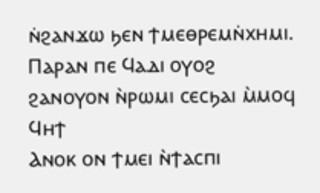ⲛ̇ϩⲁⲛϫⲱ ϧⲉⲛ ϯⲙⲉⲑⲣⲉⲙⲛ̇ⲭⲏⲙⲓ.
Ⲡⲁⲣⲁⲛ ⲡⲉ Ϥⲁⲇⲓ ⲟⲩⲟϩ ϩⲁⲛⲟⲩⲟⲛ ⲛ̀ⲣⲱⲙⲓ ⲥⲉⲥϧⲁⲓ ⲙ̀ⲙⲟϥ Ϥⲏϯ
Ⲁⲛⲟⲕ ⲟⲛ ϯⲙⲉⲓ ⲛ̀ϯⲁⲥⲡⲓ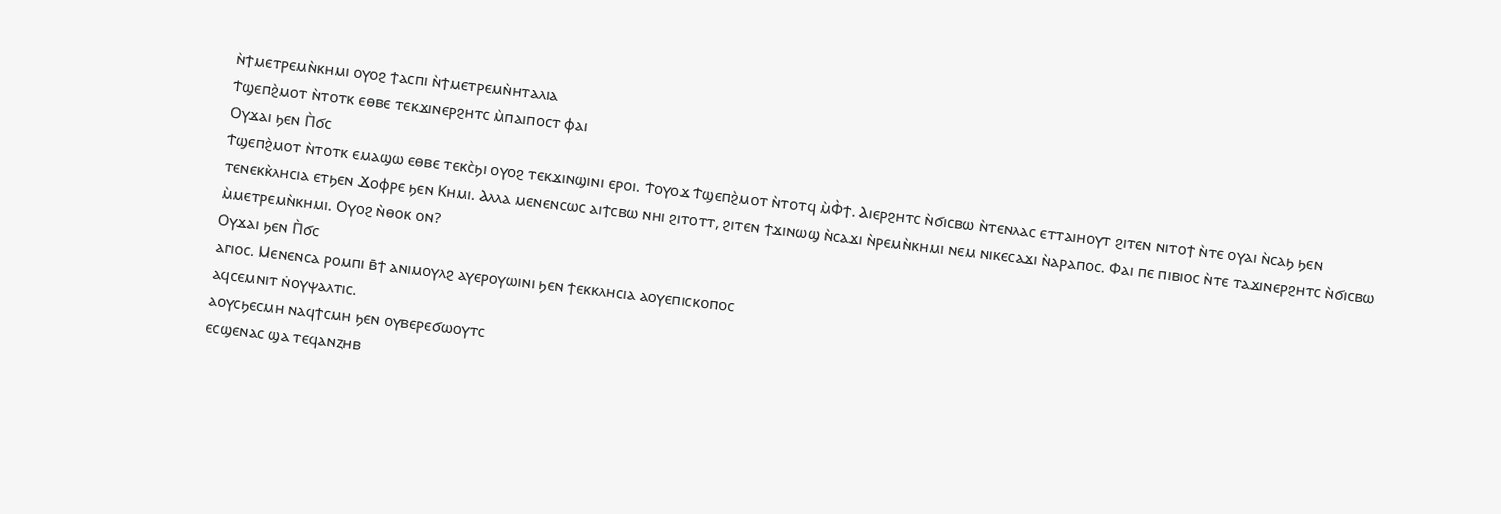ⲛ̀ϯⲙⲉⲧⲣⲉⲙⲛ̀ⲕⲏⲙⲓ ⲟⲩⲟϩ ϯⲁⲥⲡⲓ ⲛ̀ϯⲙⲉⲧⲣⲉⲙⲛ̀ⲏⲧⲁⲗⲓⲁ
Ϯϣⲉⲡϩ̀ⲙⲟⲧ ⲛ̀ⲧⲟⲧⲕ ⲉⲑⲃⲉ ⲧⲉⲕϫⲓⲛⲉⲣϩⲏⲧⲥ ⲙ̀ⲡⲁⲓⲡⲟⲥⲧ ⲫⲁⲓ
Ⲟⲩϫⲁⲓ ϧⲉⲛ Ⲡ̀ϭⲥ
Ϯϣⲉⲡϩ̀ⲙⲟⲧ ⲛ̀ⲧⲟⲧⲕ ⲉⲙⲁϣⲱ ⲉⲑⲃⲉ ⲧⲉⲕⲥ̀ϧⲓ ⲟⲩⲟϩ ⲧⲉⲕϫⲓⲛϣⲓⲛⲓ ⲉⲣⲟⲓ. Ϯⲟⲩⲟϫ Ϯϣⲉⲡϩ̀ⲙⲟⲧ ⲛ̀ⲧⲟⲧϥ ⲙ̀Ⲫ̀ϯ. Ⲁⲓⲉⲣϩⲏⲧⲥ ⲛ̀ϭⲓⲥⲃⲱ ⲛ̀ⲧⲉⲛⲗⲁⲥ ⲉⲧⲧⲁⲓⲏⲟⲩⲧ ϩⲓⲧⲉⲛ ⲛⲓⲧⲟϯ ⲛ̀ⲧⲉ ⲟⲩⲁⲓ ⲛ̀ⲥⲁϧ ϧⲉⲛ ⲧⲉⲛⲉⲕⲕ̀ⲗⲏⲥⲓⲁ ⲉⲧϧⲉⲛ Ϫⲟⲫⲣⲉ ϧⲉⲛ Ⲕⲏⲙⲓ. Ⲁⲗⲗⲁ ⲙⲉⲛⲉⲛⲥⲱⲥ ⲁⲓϯⲥⲃⲱ ⲛⲏⲓ ϩⲓⲧⲟⲧⲧ, ϩⲓⲧⲉⲛ ϯϫⲓⲛⲱϣ ⲛ̀ⲥⲁϫⲓ ⲛ̀ⲣⲉⲙⲛ̀ⲕⲏⲙⲓ ⲛⲉⲙ ⲛⲓⲕⲉⲥⲁϫⲓ ⲛ̀ⲁⲣⲁⲡⲟⲥ. Ⲫⲁⲓ ⲡⲉ ⲡⲓⲃⲓⲟⲥ ⲛ̀ⲧⲉ ⲧⲁϫⲓⲛⲉⲣϩⲏⲧⲥ ⲛ̀ϭⲓⲥⲃⲱ ⲙ̀ⲙⲉⲧⲣⲉⲙⲛ̀ⲕⲏⲙⲓ. Ⲟⲩⲟϩ ⲛ̀ⲑⲟⲕ ⲟⲛ?
Ⲟⲩϫⲁⲓ ϧⲉⲛ Ⲡ̀ϭⲥ
ⲁⲅⲓⲟⲥ. Ⲙⲉⲛⲉⲛⲥⲁ ⲣⲟⲙⲡⲓ ⲃ̄ϯ ⲁⲛⲓⲙⲟⲩⲗϩ ⲁⲩⲉⲣⲟⲩⲱⲓⲛⲓ ϧⲉⲛ ϯⲉⲕⲕⲗⲏⲥⲓⲁ ⲁⲟⲩⲉⲡⲓⲥⲕⲟⲡⲟⲥ
ⲁϥⲥⲉⲙⲛⲓⲧ ⲛ̇ⲟⲩⲯⲁⲗⲧⲓⲥ.
ⲁⲟⲩⲥϧⲉⲥⲙⲏ ⲛⲁϥϯⲥⲙⲏ ϧⲉⲛ ⲟⲩⲃⲉⲣⲉϭⲱⲟⲩⲧⲥ
ⲉⲥϣⲉⲛⲁⲥ ϣⲁ ⲧⲉϥⲁⲛⲍⲏⲃ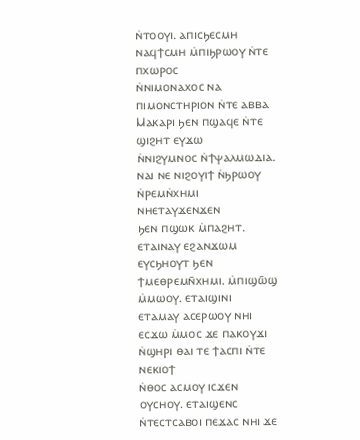ⲛ̇ⲧⲟⲟⲩⲓ. ⲁⲡⲓⲥϧⲉⲥⲙⲏ ⲛⲁϥϯⲥⲙⲏ ⲙ̇ⲡⲓϧⲣⲱⲟⲩ ⲛ̇ⲧⲉ ⲡⲭⲱⲣⲟⲥ
ⲛ̇ⲛⲓⲙⲟⲛⲁⲭⲟⲥ ⲛⲁ ⲡⲓⲙⲟⲛⲥⲧⲏⲣⲓⲟⲛ ⲛ̇ⲧⲉ ⲁⲃⲃⲁ Ⲙⲁⲕⲁⲣⲓ ϧⲉⲛ ⲡϣⲁϥⲉ ⲛ̇ⲧⲉ ϣⲓϩⲏⲧ ⲉⲩϫⲱ
ⲛ̇ⲛⲓϩⲩⲙⲛⲟⲥ ⲛ̇ϯⲯⲁⲗⲙⲱⲇⲓⲁ. ⲛⲁⲓ ⲛⲉ ⲛⲓϩⲟⲩⲓϯ ⲛ̇ϧⲣⲱⲟⲩ ⲛ̇ⲣⲉⲙⲛ̇ⲭⲏⲙⲓ ⲛⲏⲉⲧⲁⲩϫⲉⲛϫⲉⲛ
ϧⲉⲛ ⲡϣⲱⲕ ⲙ̇ⲡⲁϩⲏⲧ.
ⲉⲧⲁⲓⲛⲁⲩ ⲉϩⲁⲛϫⲱⲙ ⲉⲩⲥϧⲏⲟⲩⲧ ϧⲉⲛ ϯⲙⲉⲑⲣⲉⲙⲛ̄ⲭⲏⲙⲓ. ⲙ̇ⲡⲓϣⲱ̄ϣ ⲙ̇ⲙⲱⲟⲩ. ⲉⲧⲁⲓϣⲓⲛⲓ
ⲉⲧⲁⲙⲁⲩ ⲁⲥⲉⲣⲱⲟⲩ ⲛⲏⲓ ⲉⲥϫⲱ ⲙ̇ⲙⲟⲥ ϫⲉ ⲡⲁⲕⲟⲩϫⲓ ⲛ̇ϣⲏⲣⲓ ⲑⲁⲓ ⲧⲉ ϯⲁⲥⲡⲓ ⲛ̇ⲧⲉ ⲛⲉⲕⲓⲟϯ
ⲛ̇ⲑⲟⲥ ⲁⲥⲙⲟⲩ ⲓⲥϫⲉⲛ ⲟⲩⲥⲏⲟⲩ. ⲉⲧⲁⲓϣⲉⲛⲥ ⲛ̇ⲧⲉⲥⲧⲥⲁⲃⲟⲓ ⲡⲉϫⲁⲥ ⲛⲏⲓ ϫⲉ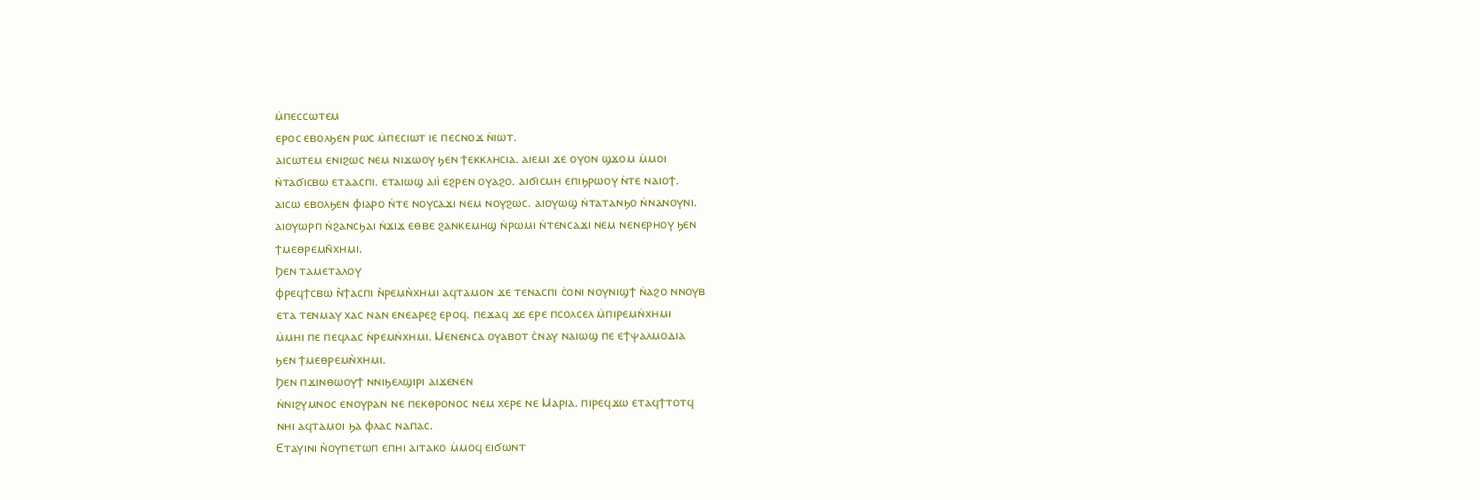ⲙ̇ⲡⲉⲥⲥⲱⲧⲉⲙ
ⲉⲣⲟⲥ ⲉⲃⲟⲗϧⲉⲛ ⲣⲱⲥ ⲙ̇ⲡⲉⲥⲓⲱⲧ ⲓⲉ ⲡⲉⲥⲛⲟϫ ⲛ̇ⲓⲱⲧ.
ⲁⲓⲥⲱⲧⲉⲙ ⲉⲛⲓϩⲱⲥ ⲛⲉⲙ ⲛⲓϫⲱⲟⲩ ϧⲉⲛ ϯⲉⲕⲕⲗⲏⲥⲓⲁ. ⲁⲓⲉⲙⲓ ϫⲉ ⲟⲩⲟⲛ ϣϫⲟⲙ ⲙ̇ⲙⲟⲓ
ⲛ̇ⲧⲁϭⲓⲥⲃⲱ ⲉⲧⲁⲁⲥⲡⲓ. ⲉⲧⲁⲓⲱϣ ⲁⲓⲓ̇ ⲉϩⲣⲉⲛ ⲟⲩⲁϩⲟ. ⲁⲓϭⲓⲥⲙⲏ ⲉⲡⲓϧⲣⲱⲟⲩ ⲛ̇ⲧⲉ ⲛⲁⲓⲟϯ.
ⲁⲓⲥⲱ ⲉⲃⲟⲗϧⲉⲛ ⲫⲓⲁⲣⲟ ⲛ̇ⲧⲉ ⲛⲟⲩⲥⲁϫⲓ ⲛⲉⲙ ⲛⲟⲩϩⲱⲥ. ⲁⲓⲟⲩⲱϣ ⲛ̇ⲧⲁⲧⲁⲛϧⲟ ⲛ̇ⲛⲁⲛⲟⲩⲛⲓ.
ⲁⲓⲟⲩⲱⲣⲡ ⲛ̇ϩⲁⲛⲥϧⲁⲓ ⲛ̇ϫⲓϫ ⲉⲑⲃⲉ ϩⲁⲛⲕⲉⲙⲏϣ ⲛ̇ⲣⲱⲙⲓ ⲛ̇ⲧⲉⲛⲥⲁϫⲓ ⲛⲉⲙ ⲛⲉⲛⲉⲣⲏⲟⲩ ϧⲉⲛ
ϯⲙⲉⲑⲣⲉⲙⲛ̄ⲭⲏⲙⲓ.
Ϧⲉⲛ ⲧⲁⲙⲉⲧⲁⲗⲟⲩ
ⲫⲣⲉϥϯⲥⲃⲱ ⲛ̀ϯⲁⲥⲡⲓ ⲛ̀ⲣⲉⲙⲛ̀ⲭⲏⲙⲓ ⲁϥⲧⲁⲙⲟⲛ ϫⲉ ⲧⲉⲛⲁⲥⲡⲓ ⲥ̇ⲟⲛⲓ ⲛⲟⲩⲛⲓϣϯ ⲛ̇ⲁϩⲟ ⲛⲛⲟⲩⲃ
ⲉⲧⲁ ⲧⲉⲛⲙⲁⲩ ⲭⲁⲥ ⲛⲁⲛ ⲉⲛⲉⲁⲣⲉϩ ⲉⲣⲟϥ. ⲡⲉϫⲁϥ ϫⲉ ⲉⲣⲉ ⲡⲥⲟⲗⲥⲉⲗ ⲙ̇ⲡⲓⲣⲉⲙⲛ̇ⲭⲏⲙⲓ
ⲙ̇ⲙⲏⲓ ⲡⲉ ⲡⲉϥⲗⲁⲥ ⲛ̇ⲣⲉⲙⲛ̇ⲭⲏⲙⲓ. Ⲙⲉⲛⲉⲛⲥⲁ ⲟⲩⲁⲃⲟⲧ ⲥ̇ⲛⲁⲩ ⲛⲁⲓⲱϣ ⲡⲉ ⲉϯⲯⲁⲗⲙⲟⲇⲓⲁ
ϧⲉⲛ ϯⲙⲉⲑⲣⲉⲙⲛ̀ⲭⲏⲙⲓ.
Ϧⲉⲛ ⲡϫⲓⲛⲑⲱⲟⲩϯ ⲛⲛⲓϧⲉⲗϣⲓⲣⲓ ⲁⲓϫⲉⲛⲉⲛ
ⲛ̇ⲛⲓϩⲩⲙⲛⲟⲥ ⲉⲛⲟⲩⲣⲁⲛ ⲛⲉ ⲡⲉⲕⲑⲣⲟⲛⲟⲥ ⲛⲉⲙ ⲭⲉⲣⲉ ⲛⲉ Ⲙⲁⲣⲓⲁ. ⲡⲓⲣⲉϥϫⲱ ⲉⲧⲁϥϯⲧⲟⲧϥ
ⲛⲏⲓ ⲁϥⲧⲁⲙⲟⲓ ϧⲁ ⲫⲗⲁⲥ ⲛⲁⲡⲁⲥ.
Ⲉⲧⲁⲩⲓⲛⲓ ⲛ̀ⲟⲩⲡⲉⲧⲱⲡ ⲉⲡⲏⲓ ⲁⲓⲧⲁⲕⲟ ⲙ̇ⲙⲟϥ ⲉⲓϭⲱⲛⲧ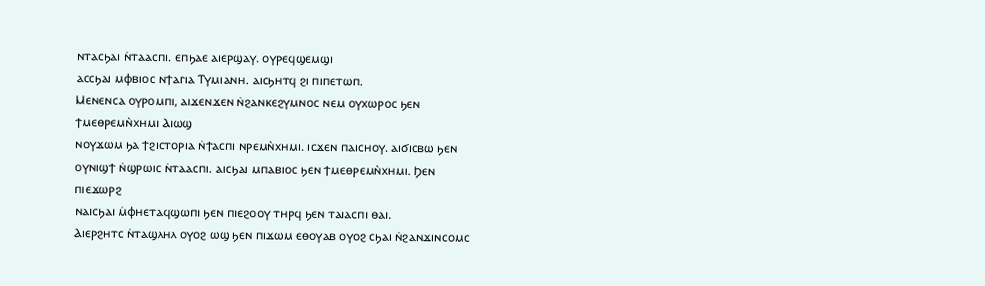ⲛⲧⲁⲥϧⲁⲓ ⲛ̇ⲧⲁⲁⲥⲡⲓ. ⲉⲡϧⲁⲉ ⲁⲓⲉⲣϣⲁⲩ. ⲟⲩⲣⲉϥϣⲉⲙϣⲓ
ⲁⲥⲥϧⲁⲓ ⲙⲫⲃⲓⲟⲥ ⲛϯⲁⲅⲓⲁ Ⲧⲩⲙⲓⲁⲛⲏ. ⲁⲓⲥϧⲏⲧϥ ϩⲓ ⲡⲓⲡⲉⲧⲱⲡ.
Ⲙⲉⲛⲉⲛⲥⲁ ⲟⲩⲣⲟⲙⲡⲓ, ⲁⲓϫⲉⲛϫⲉⲛ ⲛ̇ϩⲁⲛⲕⲉϩⲩⲙⲛⲟⲥ ⲛⲉⲙ ⲟⲩⲭⲱⲣⲟⲥ ϧⲉⲛ ϯⲙⲉⲑⲣⲉⲙⲛ̀ⲭⲏⲙⲓ Ⲁⲓⲱϣ
ⲛⲟⲩϫⲱⲙ ϧⲁ ϯϩⲓⲥⲧⲟⲣⲓⲁ ⲛ̇ϯⲁⲥⲡⲓ ⲛⲣⲉⲙⲛ̀ⲭⲏⲙⲓ. ⲓⲥϫⲉⲛ ⲡⲁⲓⲥⲏⲟⲩ. ⲁⲓϭⲓⲥⲃⲱ ϧⲉⲛ
ⲟⲩⲛⲓϣϯ ⲛ̇ϣⲣⲱⲓⲥ ⲛ̇ⲧⲁⲁⲥⲡⲓ. ⲁⲓⲥϧⲁⲓ ⲙⲡⲁⲃⲓⲟⲥ ϧⲉⲛ ϯⲙⲉⲑⲣⲉⲙⲛ̀ⲭⲏⲙⲓ. Ϧⲉⲛ ⲡⲓⲉϫⲱⲣϩ
ⲛⲁⲓⲥϧⲁⲓ ⲙ̇ⲫⲏⲉⲧⲁϥϣⲱⲡⲓ ϧⲉⲛ ⲡⲓⲉϩⲟⲟⲩ ⲧⲏⲣϥ ϧⲉⲛ ⲧⲁⲓⲁⲥⲡⲓ ⲑⲁⲓ.
Ⲁⲓⲉⲣϩⲏⲧⲥ ⲛ̇ⲧⲁϣⲗⲏⲗ ⲟⲩⲟϩ ⲱϣ ϧⲉⲛ ⲡⲓϫⲱⲙ ⲉⲑⲟⲩⲁⲃ ⲟⲩⲟϩ ⲥϧⲁⲓ ⲛ̇ϩⲁⲛϫⲓⲛⲥⲟⲙⲥ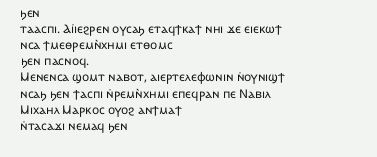ϧⲉⲛ
ⲧⲁⲁⲥⲡⲓ. Ⲁⲓ̇ⲓⲉϩⲣⲉⲛ ⲟⲩⲥⲁϧ ⲉⲧⲁϥϯⲕⲁϯ ⲛⲏⲓ ϫⲉ ⲉⲓⲉⲕⲱϯ ⲛⲥⲁ ϯⲙⲉⲑⲣⲉⲙⲛ̀ⲭⲏⲙⲓ ⲉⲧⲑⲟⲙⲥ
ϧⲉⲛ ⲡⲁⲥⲛⲟϥ.
Ⲙⲉⲛⲉⲛⲥⲁ ϣⲟⲙⲧ ⲛⲁⲃⲟⲧ, ⲁⲓⲉⲣⲧⲉⲗⲉⲫⲱⲛⲓⲛ ⲛ̇ⲟⲩⲛⲓϣϯ
ⲛⲥⲁϧ ϧⲉⲛ ϯⲁⲥⲡⲓ ⲛ̇ⲣⲉⲙⲛ̀ⲭⲏⲙⲓ ⲉⲡⲉϥⲣⲁⲛ ⲡⲉ Ⲛⲁⲃⲓⲗ Ⲙⲓⲭⲁⲏⲗ Ⲙⲁⲣⲕⲟⲥ ⲟⲩⲟϩ ⲁⲛϯⲙⲁϯ
ⲛ̇ⲧⲁⲥⲁϫⲓ ⲛⲉⲙⲁϥ ϧⲉⲛ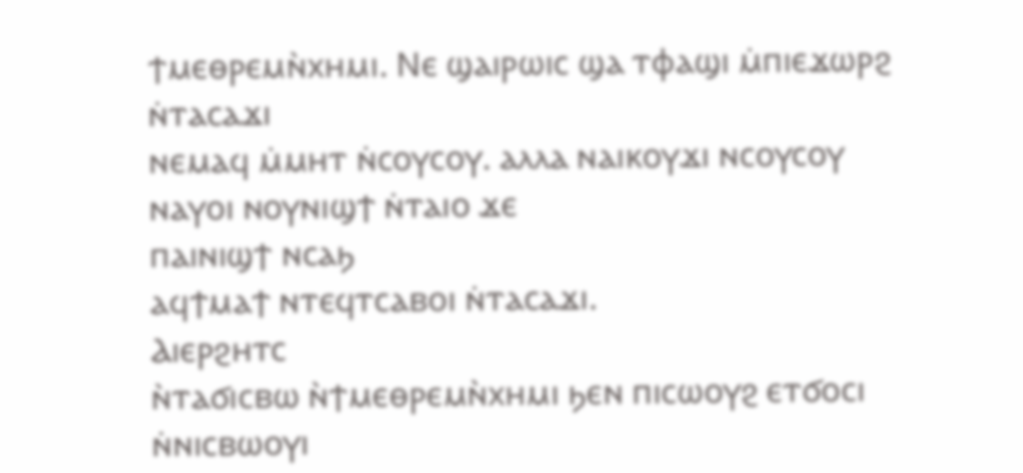ϯⲙⲉⲑⲣⲉⲙⲛ̀ⲭⲏⲙⲓ. Ⲛⲉ ϣⲁⲓⲣⲱⲓⲥ ϣⲁ ⲧⲫⲁϣⲓ ⲙ̇ⲡⲓⲉϫⲱⲣϩ ⲛ̇ⲧⲁⲥⲁϫⲓ
ⲛⲉⲙⲁϥ ⲙ̇ⲙⲏⲧ ⲛ̇ⲥⲟⲩⲥⲟⲩ. ⲁⲗⲗⲁ ⲛⲁⲓⲕⲟⲩϫⲓ ⲛⲥⲟⲩⲥⲟⲩ ⲛⲁⲩⲟⲓ ⲛⲟⲩⲛⲓϣϯ ⲛ̇ⲧⲁⲓⲟ ϫⲉ
ⲡⲁⲓⲛⲓϣϯ ⲛⲥⲁϧ
ⲁϥϯⲙⲁϯ ⲛⲧⲉϥⲧⲥⲁⲃⲟⲓ ⲛ̇ⲧⲁⲥⲁϫⲓ.
Ⲁⲓⲉⲣϩⲏⲧⲥ
ⲛ̀ⲧⲁϭⲓⲥⲃⲱ ⲛ̀ϯⲙⲉⲑⲣⲉⲙⲛ̀ⲭⲏⲙⲓ ϧⲉⲛ ⲡⲓⲥⲱⲟⲩϩ ⲉⲧϭⲟⲥⲓ ⲛ̇ⲛⲓⲥⲃⲱⲟⲩⲓ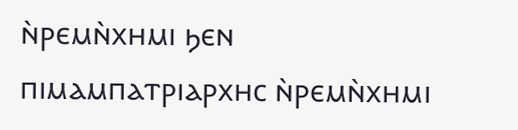ⲛ̀ⲣⲉⲙⲛ̀ⲭⲏⲙⲓ ϧⲉⲛ ⲡⲓⲙⲁⲙⲡⲁⲧⲣⲓⲁⲣⲭⲏⲥ ⲛ̀ⲣⲉⲙⲛ̀ⲭⲏⲙⲓ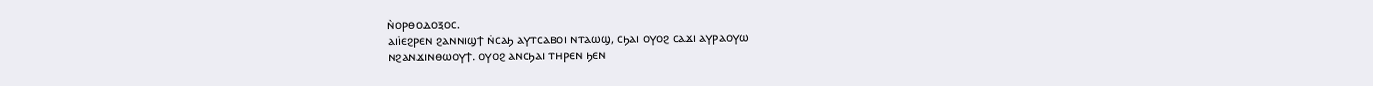ⲛ̀ⲟⲣⲑⲟⲇⲟⲝⲟⲥ.
ⲁⲓⲓ̇ⲉϩⲣⲉⲛ ϩⲁⲛⲛⲓϣϯ ⲛ̇ⲥⲁϧ ⲁⲩⲧⲥⲁⲃⲟⲓ ⲛⲧⲁⲱϣ, ⲥϧⲁⲓ ⲟⲩⲟϩ ⲥⲁϫⲓ ⲁⲩⲣⲁⲟⲩⲱ
ⲛϩⲁⲛϫⲓⲛⲑⲱⲟⲩϯ. ⲟⲩⲟϩ ⲁⲛⲥϧⲁⲓ ⲧⲏⲣⲉⲛ ϧⲉⲛ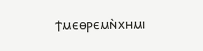ϯⲙⲉⲑⲣⲉⲙⲛ̀ⲭⲏⲙⲓ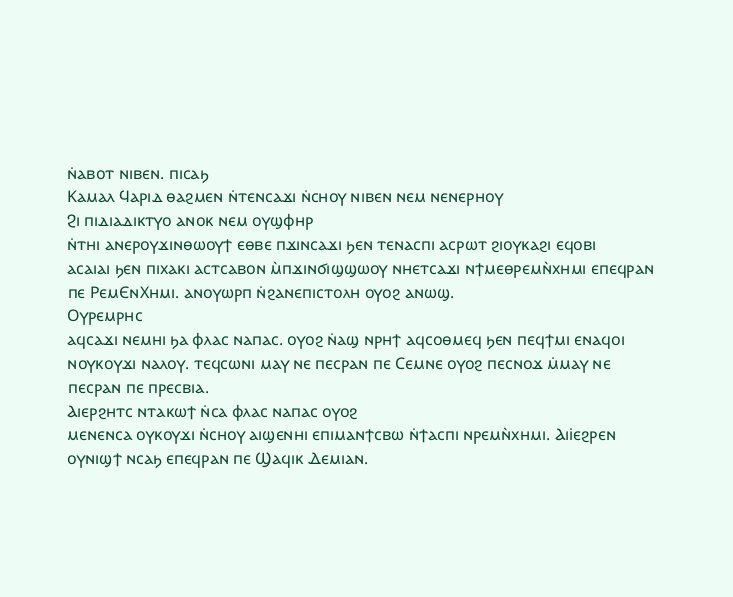ⲛ̇ⲁⲃⲟⲧ ⲛⲓⲃⲉⲛ. ⲡⲓⲥⲁϧ
Ⲕⲁⲙⲁⲗ Ϥⲁⲣⲓⲇ ⲑⲁϩⲙⲉⲛ ⲛ̇ⲧⲉⲛⲥⲁϫⲓ ⲛ̇ⲥⲏⲟⲩ ⲛⲓⲃⲉⲛ ⲛⲉⲙ ⲛⲉⲛⲉⲣⲏⲟⲩ
Ϩⲓ ⲡⲓⲇⲓⲁⲇⲓⲕⲧⲩⲟ ⲁⲛⲟⲕ ⲛⲉⲙ ⲟⲩϣⲫⲏⲣ
ⲛ̇ⲧⲏⲓ ⲁⲛⲉⲣⲟⲩϫⲓⲛⲑⲱⲟⲩϯ ⲉⲑⲃⲉ ⲡϫⲓⲛⲥⲁϫⲓ ϧⲉⲛ ⲧⲉⲛⲁⲥⲡⲓ ⲁⲥⲣⲱⲧ ϩⲓⲟⲩⲕⲁϩⲓ ⲉϥⲟⲃⲓ
ⲁⲥⲁⲓⲁⲓ ϧⲉⲛ ⲡⲓⲭⲁⲕⲓ ⲁⲥⲧⲥⲁⲃⲟⲛ ⲙ̀ⲡϫⲓⲛϭⲓϣϣⲱⲟⲩ ⲛⲏⲉⲧⲥⲁϫⲓ ⲛϯⲙⲉⲑⲣⲉⲙⲛ̀ⲭⲏⲙⲓ ⲉⲡⲉϥⲣⲁⲛ
ⲡⲉ ⲢⲉⲙⲈⲛⲬⲏⲙⲓ. ⲁⲛⲟⲩⲱⲣⲡ ⲛ̇ϩⲁⲛⲉⲡⲓⲥⲧⲟⲗⲏ ⲟⲩⲟϩ ⲁⲛⲱϣ.
Ⲟⲩⲣⲉⲙⲣⲏⲥ
ⲁϥⲥⲁϫⲓ ⲛⲉⲙⲏⲓ ϧⲁ ⲫⲗⲁⲥ ⲛⲁⲡⲁⲥ. ⲟⲩⲟϩ ⲛ̇ⲁϣ ⲛⲣⲏϯ ⲁϥⲥⲟⲑⲙⲉϥ ϧⲉⲛ ⲡⲉϥϯⲙⲓ ⲉⲛⲁϥⲟⲓ
ⲛⲟⲩⲕⲟⲩϫⲓ ⲛⲁⲗⲟⲩ. ⲧⲉϥⲥⲱⲛⲓ ⲙⲁⲩ ⲛⲉ ⲡⲉⲥⲣⲁⲛ ⲡⲉ Ⲥⲉⲙⲛⲉ ⲟⲩⲟϩ ⲡⲉⲥⲛⲟϫ ⲙ̇ⲙⲁⲩ ⲛⲉ
ⲡⲉⲥⲣⲁⲛ ⲡⲉ ⲡⲣⲉⲥⲃⲓⲁ.
Ⲁⲓⲉⲣϩⲏⲧⲥ ⲛⲧⲁⲕⲱϯ ⲛ̇ⲥⲁ ⲫⲗⲁⲥ ⲛⲁⲡⲁⲥ ⲟⲩⲟϩ
ⲙⲉⲛⲉⲛⲥⲁ ⲟⲩⲕⲟⲩϫⲓ ⲛ̇ⲥⲏⲟⲩ ⲁⲓϣⲉⲛⲏⲓ ⲉⲡⲓⲙⲁⲛϯⲥⲃⲱ ⲛ̇ϯⲁⲥⲡⲓ ⲛⲣⲉⲙⲛ̀ⲭⲏⲙⲓ. Ⲁⲓⲓ̇ⲉϩⲣⲉⲛ
ⲟⲩⲛⲓϣϯ ⲛⲥⲁϧ ⲉⲡⲉϥⲣⲁⲛ ⲡⲉ Ϣⲁϥⲓⲕ Ⲇⲉⲙⲓⲁⲛ.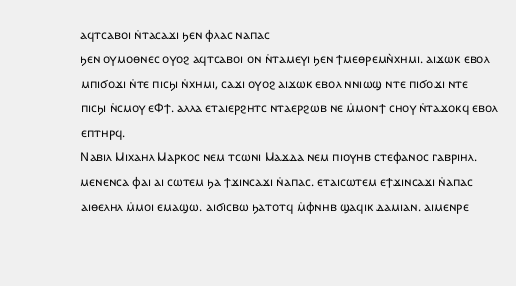ⲁϥⲧⲥⲁⲃⲟⲓ ⲛ̇ⲧⲁⲥⲁϫⲓ ϧⲉⲛ ⲫⲗⲁⲥ ⲛⲁⲡⲁⲥ
ϧⲉⲛ ⲟⲩⲙⲟⲑⲛⲉⲥ ⲟⲩⲟϩ ⲁϥⲧⲥⲁⲃⲟⲓ ⲟⲛ ⲛ̇ⲧⲁⲙⲉⲩⲓ ϧⲉⲛ ϯⲙⲉⲑⲣⲉⲙⲛ̀ⲭⲏⲙⲓ. ⲁⲓϫⲱⲕ ⲉⲃⲟⲗ
ⲙⲡⲓϭⲟϫⲓ ⲛ̇ⲧⲉ ⲡⲓⲥϧⲓ ⲛ̇ⲭⲏⲙⲓ, ⲥⲁϫⲓ ⲟⲩⲟϩ ⲁⲓϫⲱⲕ ⲉⲃⲟⲗ ⲛⲛⲓⲱϣ ⲛⲧⲉ ⲡⲓϭⲟϫⲓ ⲛⲧⲉ
ⲡⲓⲥϧⲓ ⲛ̇ⲥⲙⲟⲩ ⲉⲪϯ. ⲁⲗⲗⲁ ⲉⲧⲁⲓⲉⲣϩⲏⲧⲥ ⲛⲧⲁⲉⲣϩⲱⲃ ⲛⲉ ⲙ̇ⲙⲟⲛϯ ⲥⲏⲟⲩ ⲛ̇ⲧⲁϫⲟⲕϥ ⲉⲃⲟⲗ
ⲉⲡⲧⲏⲣϥ.
Ⲛⲁⲃⲓⲗ Ⲙⲓⲭⲁⲏⲗ Ⲙⲁⲣⲕⲟⲥ ⲛⲉⲙ ⲧⲥⲱⲛⲓ Ⲙⲁϫⲇⲁ ⲛⲉⲙ ⲡⲓⲟⲩⲏⲃ ⲥⲧⲉⲫⲁⲛⲟⲥ ⲅⲁⲃⲣⲓⲏⲗ.
ⲙⲉⲛⲉⲛⲥⲁ ⲫⲁⲓ ⲁⲓ ⲥⲱⲧⲉⲙ ϧⲁ ϯϫⲓⲛⲥⲁϫⲓ ⲛ̇ⲁⲡⲁⲥ. ⲉⲧⲁⲓⲥⲱⲧⲉⲙ ⲉϯϫⲓⲛⲥⲁϫⲓ ⲛ̇ⲁⲡⲁⲥ
ⲁⲓⲑⲉⲗⲏⲗ ⲙ̇ⲙⲟⲓ ⲉⲙⲁϣⲱ. ⲁⲓϭⲓⲥⲃⲱ ϧⲁⲧⲟⲧϥ ⲙ̇ⲫⲛⲏⲃ ϣⲁϥⲓⲕ ⲇⲁⲙⲓⲁⲛ. ⲁⲓⲙⲉⲛⲣⲉ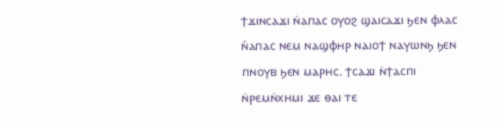ϯϫⲓⲛⲥⲁϫⲓ ⲛ̇ⲁⲡⲁⲥ ⲟⲩⲟϩ ϣⲁⲓⲥⲁϫⲓ ϧⲉⲛ ⲫⲗⲁⲥ ⲛ́ⲁⲡⲁⲥ ⲛⲉⲙ ⲛⲁϣⲫⲏⲣ ⲛⲁⲓⲟϯ ⲛⲁⲩⲱⲛϧ ϧⲉⲛ
ⲡⲛⲟⲩⲃ ϧⲉⲛ ⲙⲁⲣⲏⲥ. ϯⲥⲁϫⲓ ⲛ̇ϯⲁⲥⲡⲓ ⲛ̇ⲣⲉⲙⲛ̇ⲭⲏⲙⲓ ϫⲉ ⲑⲁⲓ ⲧⲉ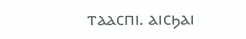ⲧⲁⲁⲥⲡⲓ. ⲁⲓⲥϧⲁⲓ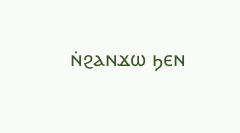ⲛ̇ϩⲁⲛϫⲱ ϧⲉⲛ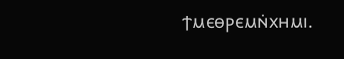ϯⲙⲉⲑⲣⲉⲙⲛ̇ⲭⲏⲙⲓ.